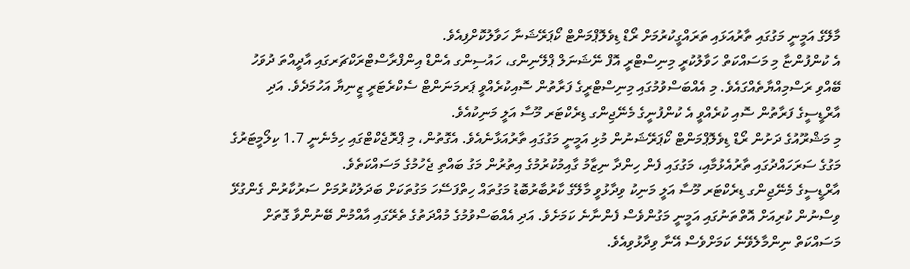މާލޭގެ އަމީނީ މަގުގައި ތާރުއަޅައި ތަރައްގީކުރުމަށް ރޯޑް ޑިވެލޮޕްމަންޓް ކޯޕަރޭޝަނާ ހަވާލުކޮށްފިއެވެ.
އެ ކުންފުންޏާ މި މަސައްކަތް ހަވާލުކުރީ މިނިސްޓްރީ އޮފް ނޭޝަނަލް ޕްލޭނިންގ، ހައުސިންގ އެންޑް އިންފްރާސްޓްރަކްޗަރގައި އާދީއްތަ ދުވަހު ބޭއްވި ރަސްމިއްޔާތެއްގައެވެ. މި އެއްބަސްވުމުގައި މިނިސްޓްރީގެ ފަރާތުން ސޮއިކުރެއްވީ ޕަރމަނަންޓް ސެކްރެޓަރީ ޒީނިޔާ އަހުމަދެވެ. އަދި އާރްޑީސީގެ ފަރާތުން ސޮއި ކުރެއްވީ އެ ކުންފުނީގެ މެނޭޖިންގ ޑިރެކްޓަރ މޫސާ އަލީ މަނިކުއެވެ.
މި މަޝްރޫއުގެ ދަށުން ރޯޑް ޑިވެލޮޕްމަންޓް ކޯޕަރޭޝަނުން މުޅި އަމީނީ މަގުގައި ތާރުއަޅާނެއެވެ. އެގޮތުން، މި ޕްރޮޖެކްޓްގައި ހިމެނެނީ 1.7 ކިލޯމީޓަރުގެ މަގުގެ ސަރަހައްދުގައި ތާރުއެޅުމާއި، މަގުގައި ފެން ހިންދާ ނިޒާމު ގާއިމުކުރުމުގެ އިތުރުން މަގު ބައްތި ޖެހުމުގެ މަސައްކަތެވެ.
އާރްޑީސީގެ މެނޭޖިންގ ޑިރެކްޓަރ މޫސާ އަލީ މަނިކު ވިދާޅުވީ މާލޭގެ ކާރުބާރުބޮޑު މަގުތައް ހިތްފަސޭހަ މަގުތަކަށް ބަދަލުކުރުމަށް ސަރުކާރުން ގެންގުޅޭ ވިސްނުން ކުރިއަށް އޮތްތަނުގައި އަމީނީ މަގުންވެސް ފެންނާނެ ކަމަށެވެ. އަދި އެއްބަސްވުމުގެ މުއްދަތުގެ ތެރޭގައި އާއްމުން ބޭނުންވާ ގޮތަށް މަސައްކަތް ނިންމާލެވޭނެ ކަމަށްވެސް އޭނާ ވިދާޅުވިއެވެ.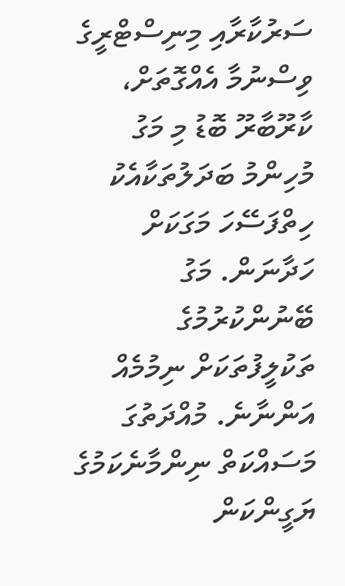ސަރުކާރާއި މިނިސްޓްރީގެ ވިސްނުމާ އެއްގޮތަށް، ކާރޫބާރޫ ބޮޑު މި މަގު މުހިންމު ބަދަލުތަކާއެކު ހިތްފަސޭހަ މަގަކަށް ހަދާނަން. މަގު ބޭނުންކުރުމުގެ ތަކުލީފުތަކަށް ނިމުމެއް އަންނާނެ. މުއްދަތުގަ މަސައްކަތް ނިންމާނެކަމުގެ ޔަގީންކަން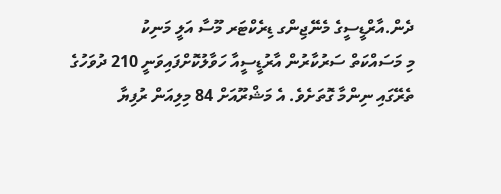ދެން.އާރްޑީސީގެ މެނޭޖިންގ ޑިރެކްޓަރ މޫސާ އަލީ މަނިކު
މި މަސައްކަތް ސަރުކާރުން އާރުޑީސީއާ ހަވާލުކޮށްފައިވަނީ 210 ދުވަހުގެ ތެރޭގައި ނިންމާ ގޮތަށެވެ. އެ މަޝްރޫއަށް 84 މިލިއަން ރުފިޔާ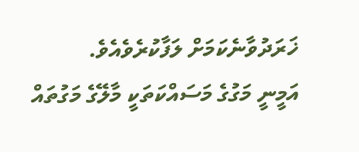ޚަރަދުވާނެކަމަށް ލަފާކުރެވެއެވެ.
އަމީނީ މަގުގެ މަސައްކަތަކީ މާލޭގެ މަގުތައް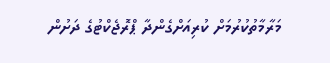މަރާމާތުކުރުމަށް ކުރިއަށްގެންދާ ޕްރޮޖެކްޓުގެ ދަށުން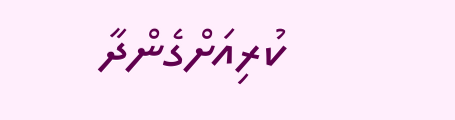ކުރިއަށްގެންދާ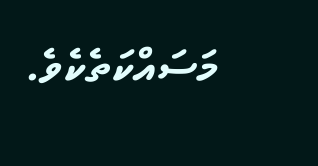މަސައްކަތެކެވެ.